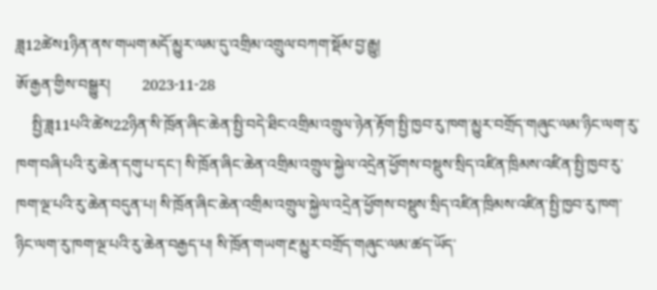ཟླ12ཚེས1ཉིན་ནས་གཡག་མདོ་མྱུར་ལམ་དུ་འགྲིམ་འགྲུལ་བཀག་སྡོམ་བྱ་རྒྱུ།
ཨོ་རྒྱན་གྱིས་བསྒྱུར།        2023-11-28
    སྤྱི་ཟླ11པའི་ཚེས22ཉིན་སི་ཁྲོན་ཞིང་ཆེན་སྤྱི་བདེ་ཐིང་འགྲིམ་འགྲུལ་ཉེན་རྟོག་སྤྱི་ཁྱབ་རུ་ཁག་མྱུར་བགྲོད་གཞུང་ལམ་ཉིང་ལག་རུ་ཁག་བཞི་པའི་རུ་ཆེན་དགུ་པ་དང་། སི་ཁྲོན་ཞིང་ཆེན་འགྲིམ་འགྲུལ་སྐྱེལ་འདྲེན་ཕྱོགས་བསྡུས་སྲིད་འཛིན་ཁྲིམས་འཛིན་སྤྱི་ཁྱབ་རུ་ཁག་ལྔ་པའི་རུ་ཆེན་བདུན་པ། སི་ཁྲོན་ཞིང་ཆེན་འགྲིམ་འགྲུལ་སྐྱེལ་འདྲེན་ཕྱོགས་བསྡུས་སྲིད་འཛིན་ཁྲིམས་འཛིན་སྤྱི་ཁྱབ་རུ་ཁག་ཉིང་ལག་རུ་ཁག་ལྔ་པའི་རུ་ཆེན་བརྒྱད་པ། སི་ཁྲོན་གཡག་རྔ་མྱུར་བགྲོད་གཞུང་ལམ་ཚད་ཡོད་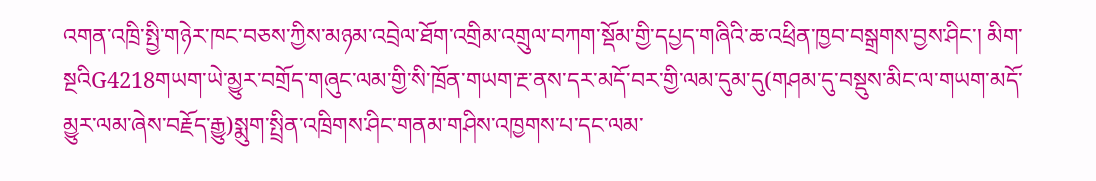འགན་འཁྲི་སྤྱི་གཉེར་ཁང་བཅས་ཀྱིས་མཉམ་འབྲེལ་ཐོག་འགྲིམ་འགྲུལ་བཀག་སྡོམ་གྱི་དཔྱད་གཞིའི་ཆ་འཕྲིན་ཁྱབ་བསྒྲགས་བྱས་ཤིང་། མིག་སྔའིG4218གཡག་ཡེ་མྱུར་བགྲོད་གཞུང་ལམ་གྱི་སི་ཁྲོན་གཡག་རྔ་ནས་དར་མདོ་བར་གྱི་ལམ་དུམ་དུ(གཤམ་དུ་བསྡུས་མིང་ལ་གཡག་མདོ་མྱུར་ལམ་ཞེས་བརྗོད་རྒྱུ)སྨུག་སྤྲིན་འཁྲིགས་ཤིང་གནམ་གཤིས་འཁྱགས་པ་དང་ལམ་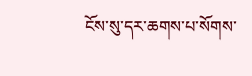ངོས་སུ་དར་ཆགས་པ་སོགས་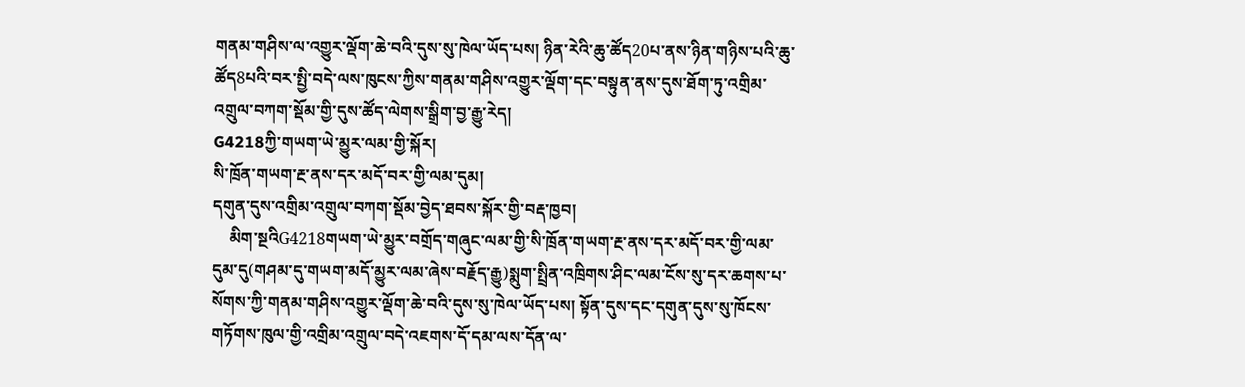གནམ་གཤིས་ལ་འགྱུར་ལྡོག་ཆེ་བའི་དུས་སུ་ཁེལ་ཡོད་པས། ཉིན་རེའི་ཆུ་ཚོད20པ་ནས་ཉིན་གཉིས་པའི་ཆུ་ཚོད8པའི་བར་སྤྱི་བདེ་ལས་ཁུངས་ཀྱིས་གནམ་གཤིས་འགྱུར་ལྡོག་དང་བསྟུན་ནས་དུས་ཐོག་ཏུ་འགྲིམ་འགྲུལ་བཀག་སྡོམ་གྱི་དུས་ཚོད་ལེགས་སྒྲིག་བྱ་རྒྱུ་རེད།
G4218ཀྱི་གཡག་ཡེ་མྱུར་ལམ་གྱི་སྐོར།
སི་ཁྲོན་གཡག་རྔ་ནས་དར་མདོ་བར་གྱི་ལམ་དུམ།
དགུན་དུས་འགྲིམ་འགྲུལ་བཀག་སྡོམ་བྱེད་ཐབས་སྐོར་གྱི་བརྡ་ཁྱབ།
    མིག་སྔའིG4218གཡག་ཡེ་མྱུར་བགྲོད་གཞུང་ལམ་གྱི་སི་ཁྲོན་གཡག་རྔ་ནས་དར་མདོ་བར་གྱི་ལམ་དུམ་དུ(གཤམ་དུ་གཡག་མདོ་མྱུར་ལམ་ཞེས་བརྗོད་རྒྱུ)སྨུག་སྤྲིན་འཁྲིགས་ཤིང་ལམ་ངོས་སུ་དར་ཆགས་པ་སོགས་ཀྱི་གནམ་གཤིས་འགྱུར་ལྡོག་ཆེ་བའི་དུས་སུ་ཁེལ་ཡོད་པས། སྟོན་དུས་དང་དགུན་དུས་སུ་ཁོངས་གཏོགས་ཁུལ་གྱི་འགྲིམ་འགྲུལ་བདེ་འཇགས་དོ་དམ་ལས་དོན་ལ་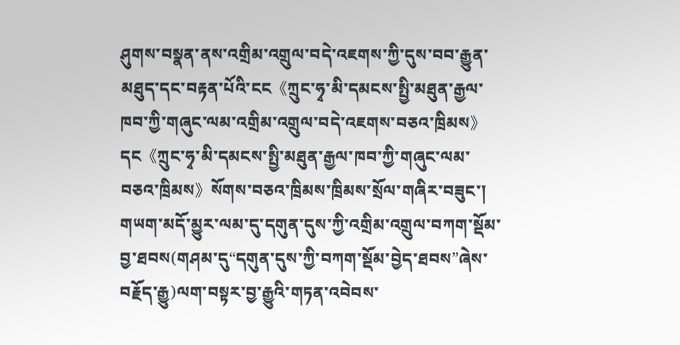ཤུགས་བསྣན་ནས་འགྲིམ་འགྲུལ་བདེ་འཇགས་ཀྱི་དུས་བབ་རྒྱུན་མཐུད་དང་བརྟན་པོའི་ངང《ཀྲུང་ཧྭ་མི་དམངས་སྤྱི་མཐུན་རྒྱལ་ཁབ་ཀྱི་གཞུང་ལམ་འགྲིམ་འགྲུལ་བདེ་འཇགས་བཅའ་ཁྲིམས》དང《ཀྲུང་ཧྭ་མི་དམངས་སྤྱི་མཐུན་རྒྱལ་ཁབ་ཀྱི་གཞུང་ལམ་བཅའ་ཁྲིམས》སོགས་བཅའ་ཁྲིམས་ཁྲིམས་སྲོལ་གཞིར་བཟུང་། གཡག་མདོ་མྱུར་ལམ་དུ་དགུན་དུས་ཀྱི་འགྲིམ་འགྲུལ་བཀག་སྡོམ་བྱ་ཐབས(གཤམ་དུ“དགུན་དུས་ཀྱི་བཀག་སྡོམ་བྱེད་ཐབས”ཞེས་བརྗོད་རྒྱུ)ལག་བསྟར་བྱ་རྒྱུའི་གཏན་འབེབས་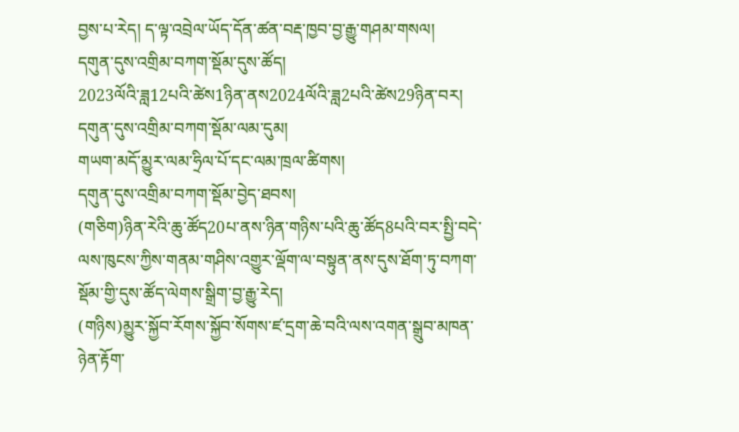བྱས་པ་རེད། ད་ལྟ་འབྲེལ་ཡོད་དོན་ཚན་བརྡ་ཁྱབ་བྱ་རྒྱུ་གཤམ་གསལ།
དགུན་དུས་འགྲིམ་བཀག་སྡོམ་དུས་ཚོད།
2023ལོའི་ཟླ12པའི་ཚེས1ཉིན་ནས2024ལོའི་ཟླ2པའི་ཚེས29ཉིན་བར།
དགུན་དུས་འགྲིམ་བཀག་སྡོམ་ལམ་དུམ།
གཡག་མདོ་མྱུར་ལམ་ཧྲིལ་པོ་དང་ལམ་ཁྲལ་ཚིགས།
དགུན་དུས་འགྲིམ་བཀག་སྡོམ་བྱེད་ཐབས།
(གཅིག)ཉིན་རེའི་ཆུ་ཚོད20པ་ནས་ཉིན་གཉིས་པའི་ཆུ་ཚོད8པའི་བར་སྤྱི་བདེ་ལས་ཁུངས་ཀྱིས་གནམ་གཤིས་འགྱུར་ལྡོག་ལ་བསྟུན་ནས་དུས་ཐོག་ཏུ་བཀག་སྡོམ་གྱི་དུས་ཚོད་ལེགས་སྒྲིག་བྱ་རྒྱུ་རེད།
(གཉིས)མྱུར་སྐྱོབ་རོགས་སྐྱོབ་སོགས་ཛ་དྲག་ཆེ་བའི་ལས་འགན་སྒྲུབ་མཁན་ཉེན་རྟོག་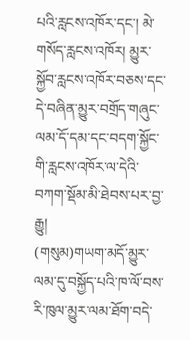པའི་རླངས་འཁོར་དང་། མེ་གསོད་རླངས་འཁོར། མྱུར་སྐྱོབ་རླངས་འཁོར་བཅས་དང་དེ་བཞིན་མྱུར་བགྲོད་གཞུང་ལམ་དོ་དམ་དང་བདག་སྐྱོང་གི་རླངས་འཁོར་ལ་དེའི་བཀག་སྡོམ་མི་ཐེབས་པར་བྱ་རྒྱུ།
(གསུམ)གཡག་མདོ་མྱུར་ལམ་དུ་བསྐྱོད་པའི་ཁ་ལོ་བས་རི་ཁུལ་མྱུར་ལམ་ཐོག་བདེ་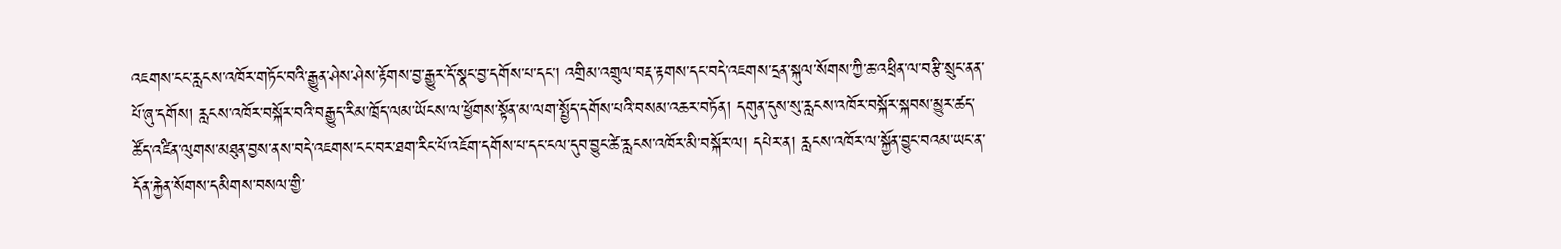འཇགས་ངང་རླངས་འཁོར་གཏོང་བའི་རྒྱུན་ཤེས་ཤེས་རྟོགས་བྱ་རྒྱུར་དོ་སྣང་བྱ་དགོས་པ་དང་། འགྲིམ་འགྲུལ་བརྡ་རྟགས་དང་བདེ་འཇགས་དྲན་སྐུལ་སོགས་ཀྱི་ཆ་འཕྲིན་ལ་བརྩི་སྲུང་ནན་པོ་ཞུ་དགོས། རླངས་འཁོར་བསྐོར་བའི་བརྒྱུད་རིམ་ཁྲོད་ལམ་ཡོངས་ལ་ཕྱོགས་སྟོན་མ་ལག་སྤྱོད་དགོས་པའི་བསམ་འཆར་བཏོན། དགུན་དུས་སུ་རླངས་འཁོར་བསྐོར་སྐབས་མྱུར་ཚད་ཚོད་འཛིན་ལུགས་མཐུན་བྱས་ནས་བདེ་འཇགས་ངང་བར་ཐག་རིང་པོ་འཇོག་དགོས་པ་དང་ངལ་དུབ་བྱུང་ཚེ་རླངས་འཁོར་མི་བསྐོར་ལ། དཔེར་ན། རླངས་འཁོར་ལ་སྐྱོན་བྱུང་བའམ་ཡང་ན་དོན་རྐྱེན་སོགས་དམིགས་བསལ་གྱི་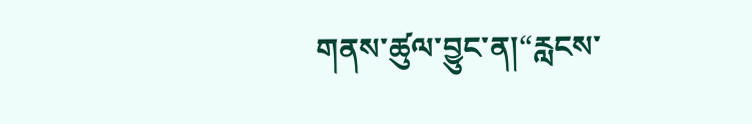གནས་ཚུལ་བྱུང་ན།“རླངས་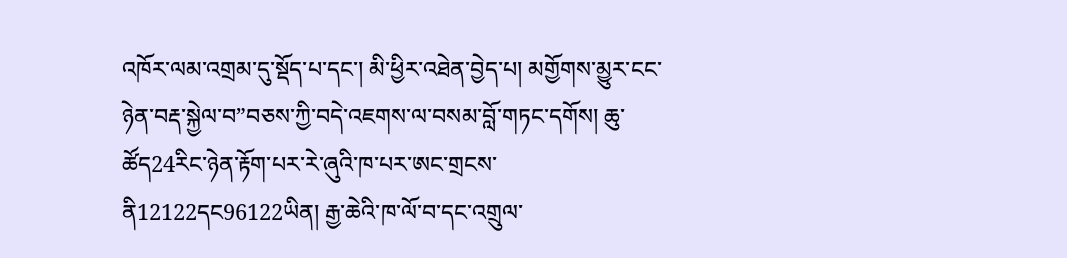འཁོར་ལམ་འགྲམ་དུ་སྡོད་པ་དང་། མི་ཕྱིར་འཐེན་བྱེད་པ། མགྱོགས་མྱུར་ངང་ཉེན་བརྡ་སྐྱེལ་བ”བཅས་ཀྱི་བདེ་འཇགས་ལ་བསམ་བློ་གཏང་དགོས། ཆུ་ཚོད24རིང་ཉེན་རྟོག་པར་རེ་ཞུའི་ཁ་པར་ཨང་གྲངས་ནི12122དང96122ཡིན། རྒྱ་ཆེའི་ཁ་ལོ་བ་དང་འགྲུལ་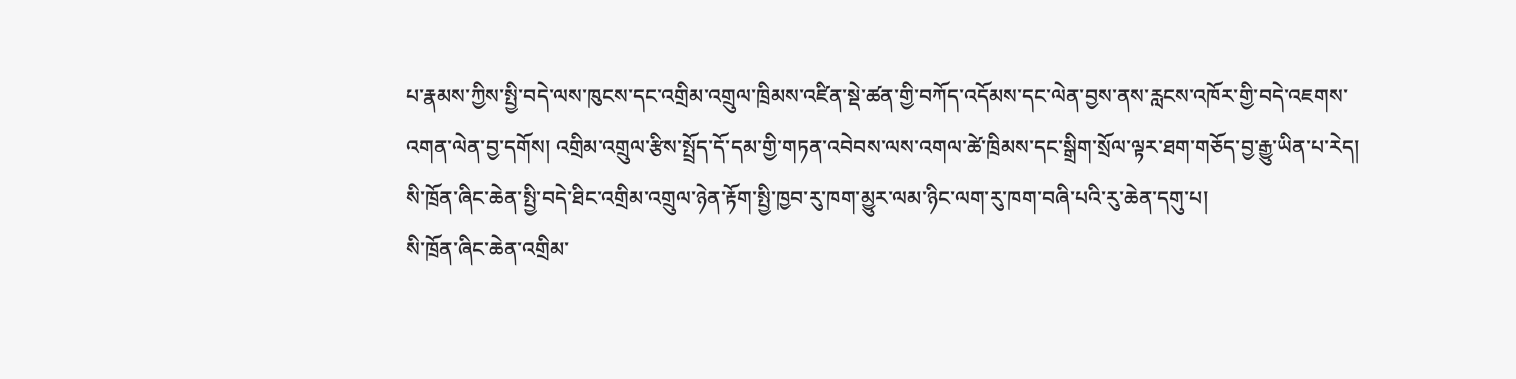པ་རྣམས་ཀྱིས་སྤྱི་བདེ་ལས་ཁུངས་དང་འགྲིམ་འགྲུལ་ཁྲིམས་འཛིན་སྡེ་ཚན་གྱི་བཀོད་འདོམས་དང་ལེན་བྱས་ནས་རླངས་འཁོར་གྱི་བདེ་འཇགས་འགན་ལེན་བྱ་དགོས། འགྲིམ་འགྲུལ་རྩིས་སྤྲོད་དོ་དམ་གྱི་གཏན་འབེབས་ལས་འགལ་ཚེ་ཁྲིམས་དང་སྒྲིག་སྲོལ་ལྟར་ཐག་གཅོད་བྱ་རྒྱུ་ཡིན་པ་རེད།
སི་ཁྲོན་ཞིང་ཆེན་སྤྱི་བདེ་ཐིང་འགྲིམ་འགྲུལ་ཉེན་རྟོག་སྤྱི་ཁྱབ་རུ་ཁག་མྱུར་ལམ་ཉིང་ལག་རུ་ཁག་བཞི་པའི་རུ་ཆེན་དགུ་པ།
སི་ཁྲོན་ཞིང་ཆེན་འགྲིམ་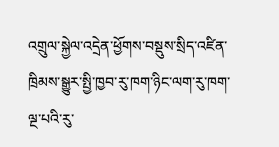འགྲུལ་སྐྱེལ་འདྲེན་ཕྱོགས་བསྡུས་སྲིད་འཛིན་ཁྲིམས་སྒྱུར་སྤྱི་ཁྱབ་རུ་ཁག་ཉིང་ལག་རུ་ཁག་ལྔ་པའི་རུ་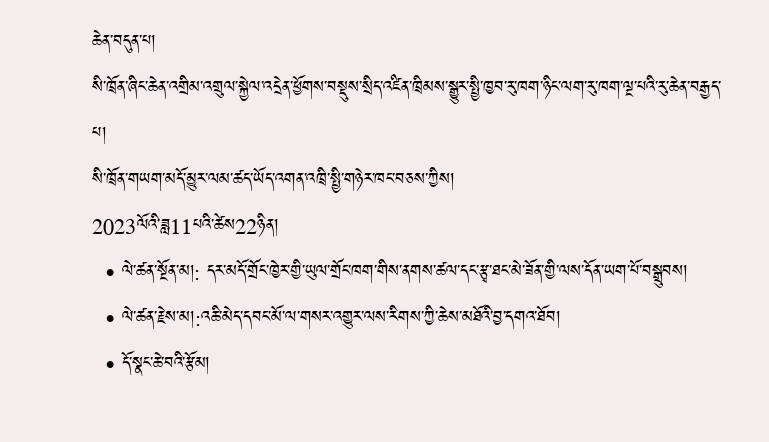ཆེན་བདུན་པ།
སི་ཁྲོན་ཞིང་ཆེན་འགྲིམ་འགྲུལ་སྐྱེལ་འདྲེན་ཕྱོགས་བསྡུས་སྲིད་འཛིན་ཁྲིམས་སྒྱུར་སྤྱི་ཁྱབ་རུ་ཁག་ཉིང་ལག་རུ་ཁག་ལྔ་པའི་རུ་ཆེན་བརྒྱད་པ།
སི་ཁྲོན་གཡག་མདོ་མྱུར་ལམ་ཚད་ཡོད་འགན་འཁྲི་སྤྱི་གཉེར་ཁང་བཅས་ཀྱིས།
2023ལོའི་ཟླ11པའི་ཚེས22ཉིན།
  • ལེ་ཚན་སྔོན་མ།: དར་མདོ་གྲོང་ཁྱེར་གྱི་ཡུལ་གྲོང་ཁག་གིས་ནགས་ཚལ་དང་རྩྭ་ཐང་མེ་ཟོན་གྱི་ལས་དོན་ཡག་པོ་བསྒྲུབས།
  • ལེ་ཚན་རྗེས་མ།:འཆི་མེད་དབང་མོ་ལ་གསར་འགྱུར་ལས་རིགས་ཀྱི་ཆེས་མཐོའི་བྱ་དགའ་ཐོབ།
  • དོ་སྣང་ཆེ་བའི་རྩོམ།